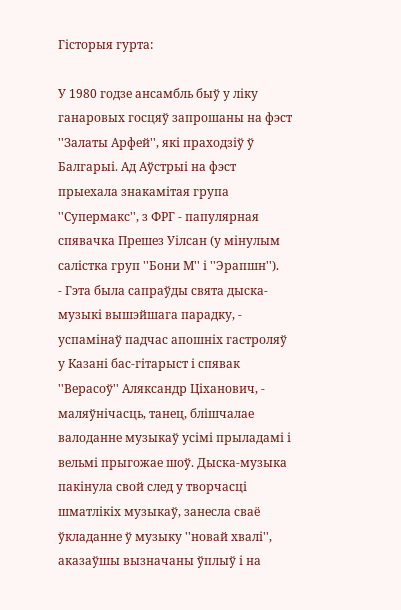Гісторыя гурта:

У 1980 годзе ансамбль быў у ліку ганаровых госцяў запрошаны на фэст ''Залаты Арфей'', які праходзіў ў Балгарыі. Ад Аўстрыі на фэст прыехала знакамітая група ''Супермакс'', з ФРГ - папулярная спявачка Прешез Уілсан (у мінулым салістка груп ''Бони М'' і ''Эрапшн'').
- Гэта была сапраўды свята дыска-музыкі вышэйшага парадку, - успамінаў падчас апошніх гастроляў у Казані бас-гітарыст і спявак ''Верасоў'' Аляксандр Ціханович, - маляўнічасць, танец, блішчалае валоданне музыкаў усімі прыладамі і вельмі прыгожае шоў. Дыска-музыка пакінула свой след у творчасці шматлікіх музыкаў, занесла сваё ўкладанне ў музыку ''новай хвалі'', аказаўшы вызначаны ўплыў і на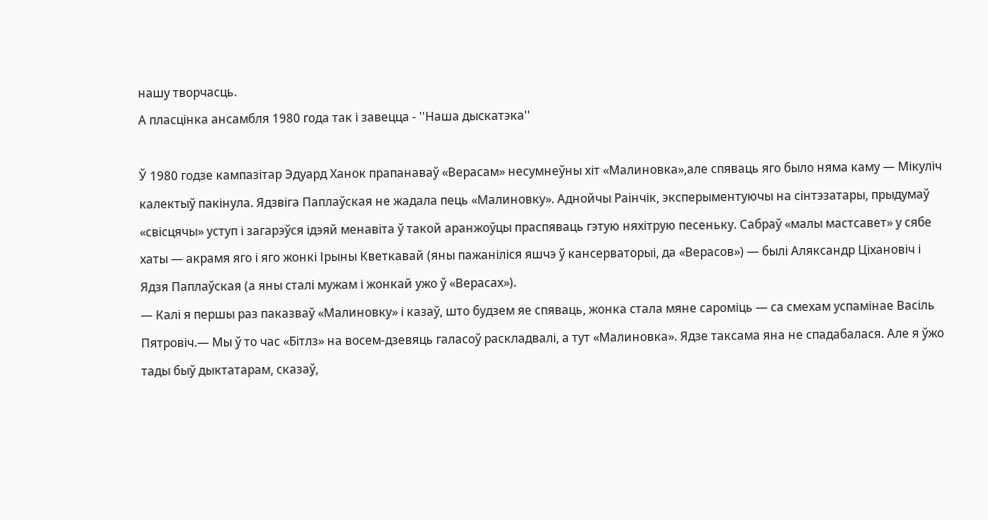нашу творчасць.
А пласцінка ансамбля 1980 года так і завецца - ''Наша дыскатэка''

Ў 1980 годзе кампазітар Эдуард Ханок прапанаваў «Верасам» несумнеўны хіт «Малиновка»,але спяваць яго было няма каму — Мікуліч калектыў пакінула. Ядзвіга Паплаўская не жадала пець «Малиновку». Аднойчы Раінчік, эксперыментуючы на сінтэзатары, прыдумаў «свісцячы» уступ і загарэўся ідэяй менавіта ў такой аранжоўцы праспяваць гэтую няхітрую песеньку. Сабраў «малы мастсавет» у сябе хаты — акрамя яго і яго жонкі Ірыны Кветкавай (яны пажаніліся яшчэ ў кансерваторыі, да «Верасов») — былі Аляксандр Ціхановіч і Ядзя Паплаўская (а яны сталі мужам і жонкай ужо ў «Верасах»).
— Калі я першы раз паказваў «Малиновку» і казаў, што будзем яе спяваць, жонка стала мяне сароміць — са смехам успамінае Васіль Пятровіч.— Мы ў то час «Бітлз» на восем-дзевяць галасоў раскладвалі, а тут «Малиновка». Ядзе таксама яна не спадабалася. Але я ўжо тады быў дыктатарам, сказаў,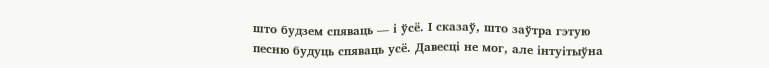што будзем спяваць — і ўсё. І сказаў, што заўтра гэтую песню будуць спяваць усё. Давесці не мог, але інтуітыўна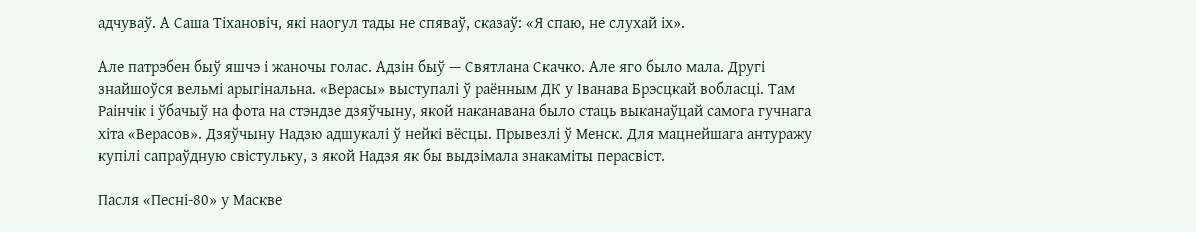адчуваў. А Саша Тіхановіч, які наогул тады не спяваў, сказаў: «Я спаю, не слухай іх».

Але патрэбен быў яшчэ і жаночы голас. Адзін быў — Святлана Скачко. Але яго было мала. Другі знайшоўся вельмі арыгінальна. «Верасы» выступалі ў раённым ДК у Іванава Брэсцкай вобласці. Там Раінчік і ўбачыў на фота на стэндзе дзяўчыну, якой наканавана было стаць выканаўцай самога гучнага хіта «Верасов». Дзяўчыну Надзю адшукалі ў нейкі вёсцы. Прывезлі ў Менск. Для мацнейшага антуражу купілі сапраўдную свістульку, з якой Надзя як бы выдзімала знакаміты перасвіст.

Пасля «Песні-80» у Маскве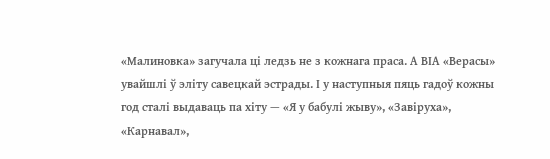«Малиновка» загучала ці ледзь не з кожнага праса. А ВІА «Верасы» увайшлі ў эліту савецкай эстрады. І у наступныя пяць гадоў кожны год сталі выдаваць па хіту — «Я у бабулі жыву», «Завiруха», «Карнавал»,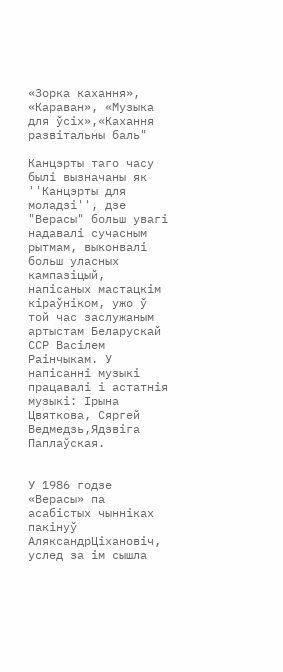«Зорка кахання», «Караван», «Музыка для ўсіх»,«Кахання развітальны баль"

Канцэрты таго часу былі вызначаны як ''Канцэрты для моладзі'', дзе "Верасы" больш увагі надавалі сучасным рытмам, выконвалі больш уласных кампазіцый, напісаных мастацкім кіраўніком, ужо ў той час заслужаным артыстам Беларускай ССР Васілем Раінчыкам. У напісанні музыкі працавалі і астатнія музыкі: Ірына Цвяткова, Сяргей Ведмедзь,Ядзвіга Паплаўская.


У 1986 годзе «Верасы» па асабістых чынніках пакінуў АляксандрЦіхановіч, услед за ім сышла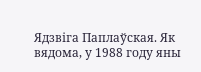Ядзвіга Паплаўская. Як вядома, у 1988 году яны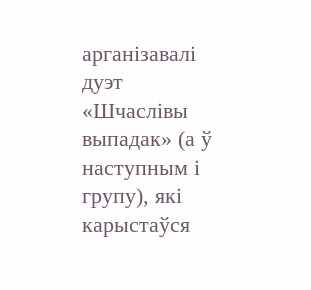арганізавалі дуэт «Шчаслівы выпадак» (а ў наступным і групу), які карыстаўся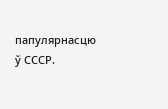папулярнасцю ў СССР.